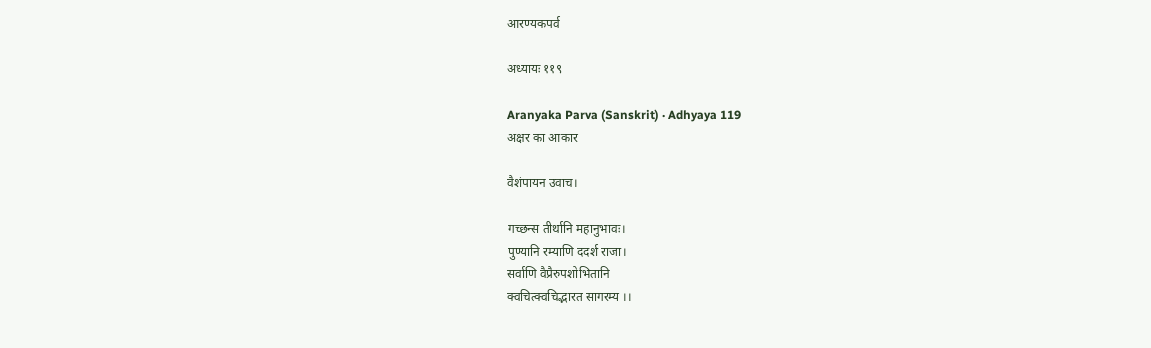आरण्यकपर्व

अध्यायः ११९

Aranyaka Parva (Sanskrit) · Adhyaya 119
अक्षर का आकार

वैशंपायन उवाच।

गच्छन्स तीर्थानि महानुभावः।
पुण्यानि रम्याणि ददर्श राजा।
सर्वाणि वैप्रैरुपशोभितानि
क्वचित्क्वचिद्भारत सागरम्य ।।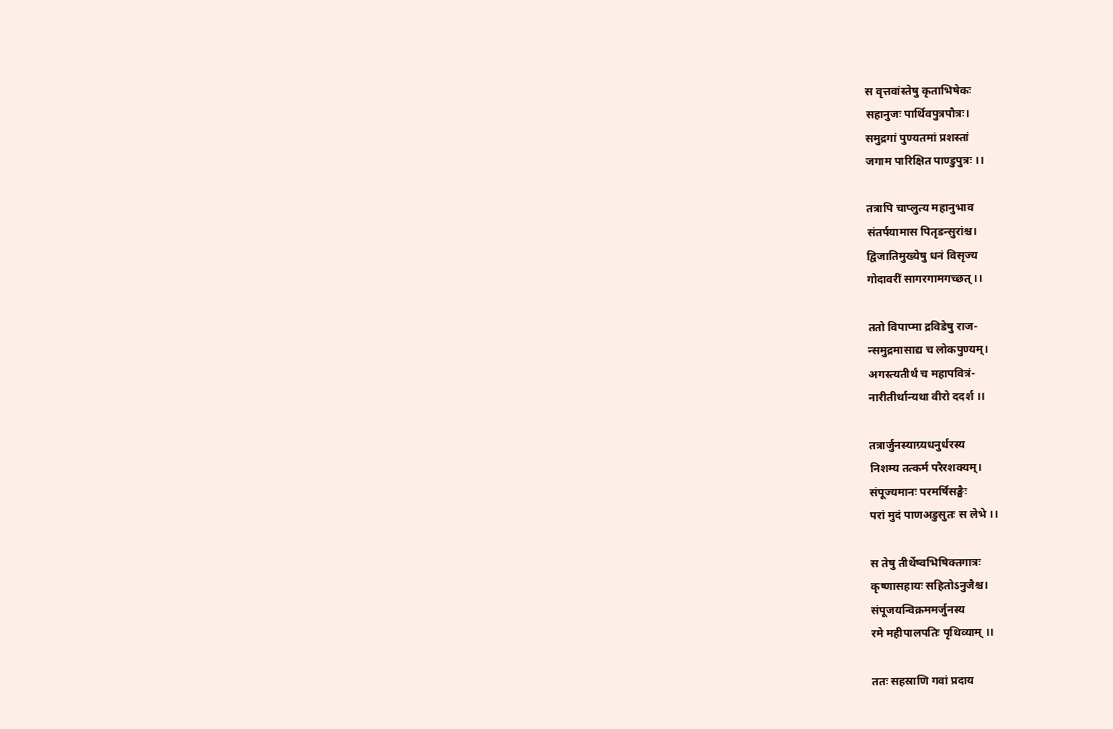स वृत्तवांस्तेषु कृताभिषेकः
सहानुजः पार्थिवपुत्रपौत्रः।
समुद्रगां पुण्यतमां प्रशस्तां
जगाम पारिक्षित पाण्डुपुत्रः ।।

तत्रापि चाप्लुत्य महानुभाव
संतर्पयामास पितृडन्सुरांश्च।
द्विजातिमुख्येषु धनं विसृज्य
गोदावरीं सागरगामगच्छत् ।।

ततो विपाप्मा द्रविडेषु राज-
न्समुद्रमासाद्य च लोकपुण्यम्।
अगस्त्यतीर्थं च महापवित्रं-
नारीतीर्थान्यथा वीरो ददर्श ।।

तत्रार्जुनस्याग्र्यधनुर्धरस्य
निशम्य तत्कर्म परैरशक्यम्।
संपूज्यमानः परमर्षिसङ्घैः
परां मुदं पाणअडुसुतः स लेभे ।।

स तेषु तीर्थेष्वभिषिक्तगात्रः
कृष्णासहायः सहितोऽनुजैश्च।
संपूजयन्विक्रममर्जुनस्य
रमे महीपालपतिः पृथिव्याम् ।।

ततः सहस्राणि गवां प्रदाय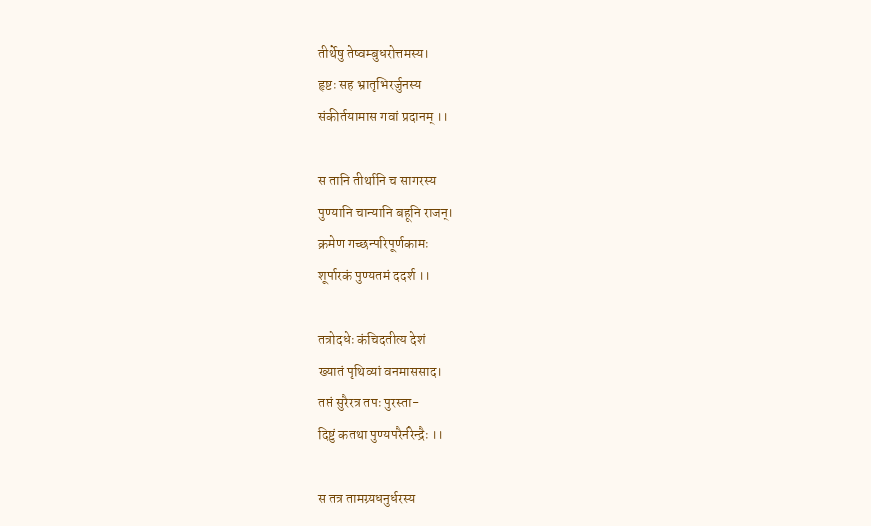तीर्थेषु तेष्वम्बुधरोत्तमस्य।
हृष्टः सह भ्रातृभिरर्जुनस्य
संकीर्तयामास गवां प्रदानम् ।।

स तानि तीर्थानि च सागरस्य
पुण्यानि चान्यानि बहूनि राजन्।
क्रमेण गच्छन्परिपूर्णकामः
शूर्पारकं पुण्यतमं ददर्श ।।

तत्रोदधेः कंचिदतीत्य देशं
ख्यातं पृथिव्यां वनमाससाद।
तप्तं सुरैरत्र तपः पुरस्ता-
दिष्टुं कतथा पुण्यपरैर्नरेन्द्रैः ।।

स तत्र तामग्र्यधनुर्धरस्य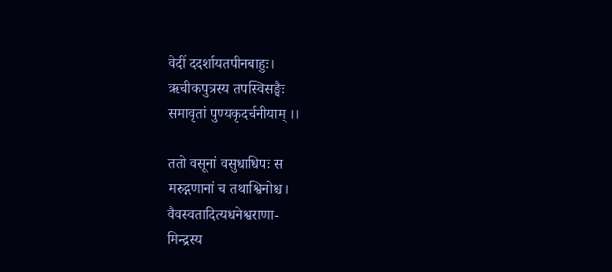वेदीं ददर्शायतपीनबाहुः।
ऋचीकपुत्रस्य तपस्विसङ्घैः
समावृतां पुण्यकृदर्चनीयाम् ।।

ततो वसूनां वसुधाधिपः स
मरुद्गणानां च तथाश्विनोश्च।
वैवस्वतादित्यधनेश्वराणा-
मिन्द्रस्य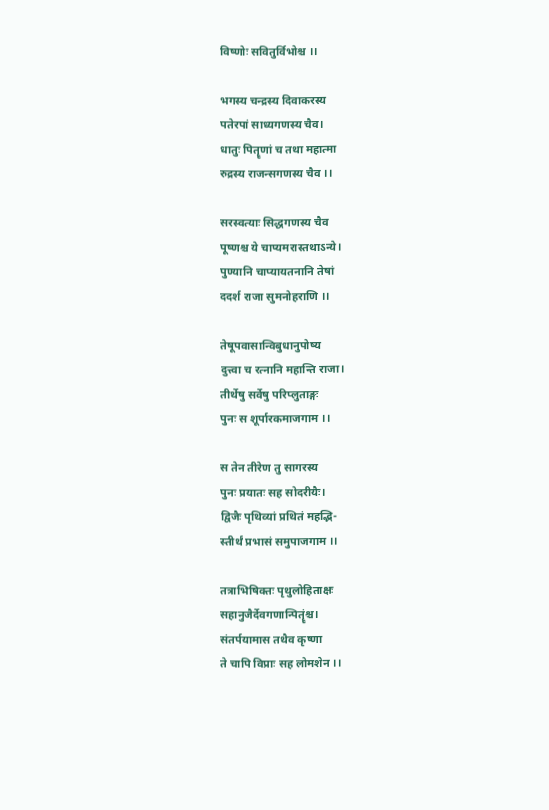विष्णोः सवितुर्विभोश्च ।।

भगस्य चन्द्रस्य दिवाकरस्य
पतेरपां साध्यगणस्य चैव।
धातुः पितॄणां च तथा महात्मा
रुद्रस्य राजन्सगणस्य चैव ।।

सरस्वत्याः सिद्धगणस्य चैव
पूष्णश्च ये चाप्यमरास्तथाऽन्ये।
पुण्यानि चाप्यायतनानि तेषां
ददर्श राजा सुमनोहराणि ।।

तेषूपवासान्विबुधानुपोष्य
दुत्त्वा च रत्नानि महान्ति राजा।
तीर्थेषु सर्वेषु परिप्लुताङ्गः
पुनः स शूर्पारकमाजगाम ।।

स तेन तीरेण तु सागरस्य
पुनः प्रयातः सह सोदरीयैः।
द्विजैः पृथिव्यां प्रथितं महद्भि-
स्तीर्थं प्रभासं समुपाजगाम ।।

तत्राभिषिक्तः पृथुलोहिताक्षः
सहानुजैर्देवगणान्पितॄंश्च।
संतर्पयामास तथैव कृष्णा
ते चापि विप्राः सह लोमशेन ।।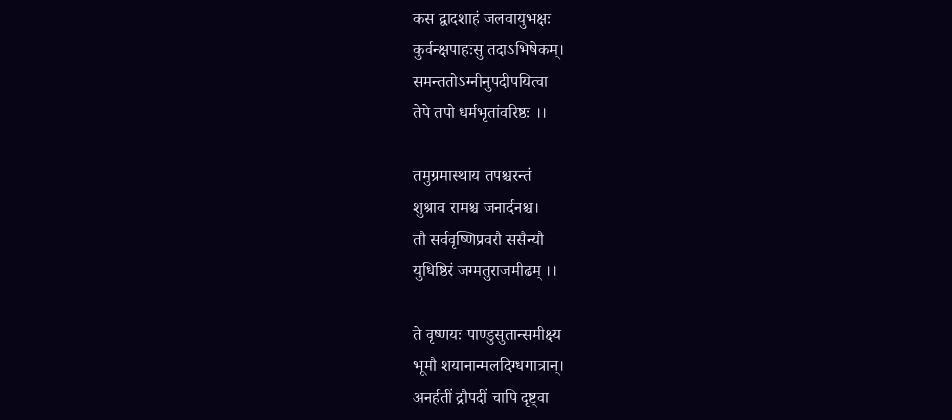कस द्वादशाहं जलवायुभक्षः
कुर्वन्क्षपाहःसु तदाऽभिषेकम्।
समन्ततोऽग्नीनुपदीपयित्वा
तेपे तपो धर्मभृतांवरिष्ठः ।।

तमुग्रमास्थाय तपश्चरन्तं
शुश्राव रामश्च जनार्दनश्च।
तौ सर्ववृष्णिप्रवरौ ससैन्यौ
युधिष्ठिरं जग्मतुराजमीढम् ।।

ते वृष्णयः पाण्डुसुतान्समीक्ष्य
भूमौ शयानान्मलदिग्धगात्रान्।
अनर्हतीं द्रौपदीं चापि दृष्ट्वा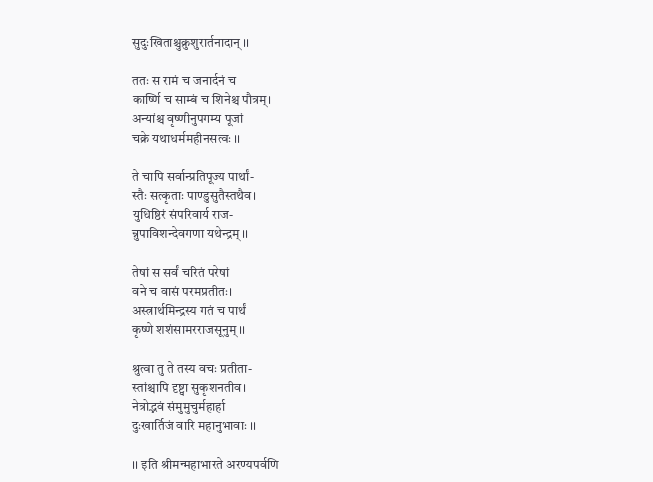सुदुःखिताश्चुक्रुशुरार्तनादान् ।।

ततः स रामं च जनार्दनं च
कार्ष्णि च साम्बं च शिनेश्च पौत्रम्।
अन्यांश्च वृष्णीनुपगम्य पूजां
चक्रे यथाधर्ममहीनसत्वः ।।

ते चापि सर्वान्प्रतिपूज्य पार्थां-
स्तैः सत्कृताः पाण्डुसुतैस्तथैव।
युधिष्ठिरं संपरिवार्य राज-
न्नुपाविशन्देवगणा यथेन्द्रम् ।।

तेषां स सर्वं चरितं परेषां
वने च वासं परमप्रतीतः।
अस्त्रार्थमिन्द्रस्य गतं च पार्थं
कृष्णे शशंसामरराजसूनुम् ।।

श्रुत्वा तु ते तस्य वचः प्रतीता-
स्तांश्चापि दृष्ट्वा सुकृशनतीव।
नेत्रोद्भवं संमुमुचुर्महार्हा
दुःखार्तिजं वारि महानुभावाः ।।

।। इति श्रीमन्महाभारते अरण्यपर्वणि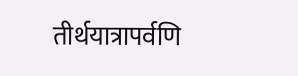तीर्थयात्रापर्वणि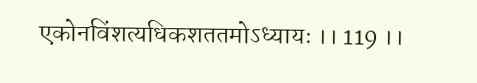एकोनविंशत्यधिकशततमोऽध्यायः ।। 119 ।।